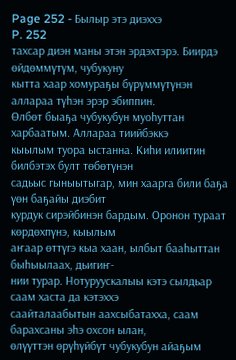Page 252 - Былыр этэ диэххэ
P. 252
тахсар диэн маны этэн эрдэхтэрэ. Биирдэ өйдөммүтүм, чубукуну
кытта хаар хомураҕы бүрүммүтүнэн аллараа түһэн эрэр эбиппин.
Өлбөт быаҕа чубукубун муоһуттан харбаатым. Аллараа тиийбэккэ
кыылым туора ыстанна. Киһи илиитин билбэтэх булт төбөтүнэн
садьыс гыныытыгар, мин хаарга били баҕа үөн баҕайы диэбит
курдук сирэйбинэн бардым. Оронон тураат көрдөхпүнэ, кыылым
аҥаар өттүгэ кыа хаан, ылбыт бааһыттан быһыылаах, дьигиҥ-
нии турар. Нотуруускалыы кэтэ сылдьар саам хаста да кэтэххэ
саайталаабытын аахсыбатахха, саам барахсаны эһэ охсон ылан,
өлүүттэн өрүһүйбүт чубукубун айаҕым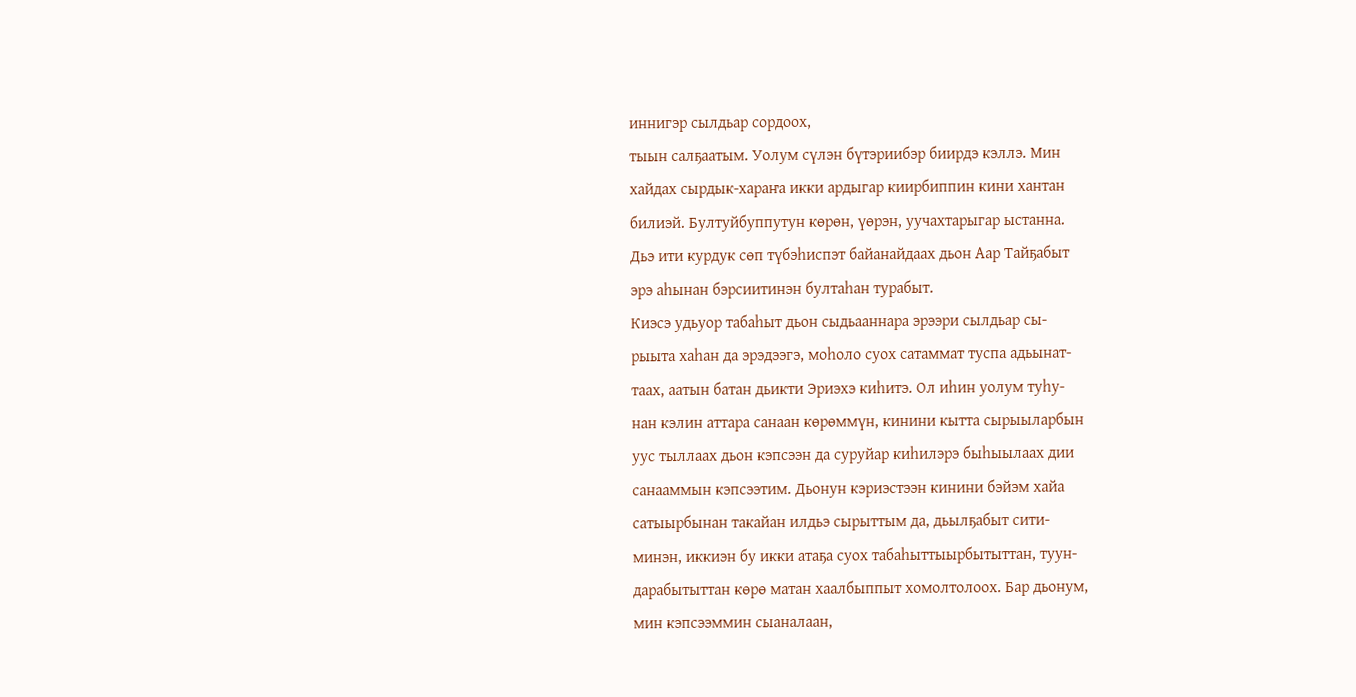иннигэр сылдьар сордоох,
тыын салҕаатым. Уолум сүлэн бүтэриибэр биирдэ кэллэ. Мин
хайдах сырдык-хараҥа икки ардыгар киирбиппин кини хантан
билиэй. Бултуйбуппутун көрөн, үөрэн, уучахтарыгар ыстанна.
Дьэ ити курдук сөп түбэһиспэт байанайдаах дьон Аар Тайҕабыт
эрэ аһынан бэрсиитинэн бултаһан турабыт.
Киэсэ удьуор табаһыт дьон сыдьааннара эрээри сылдьар сы-
рыыта хаһан да эрэдээгэ, моһоло суох сатаммат туспа адьынат-
таах, аатын батан дьикти Эриэхэ киһитэ. Ол иһин уолум туһу-
нан кэлин аттара санаан көрөммүн, кинини кытта сырыыларбын
уус тыллаах дьон кэпсээн да суруйар киһилэрэ быһыылаах дии
санааммын кэпсээтим. Дьонун кэриэстээн кинини бэйэм хайа
сатыырбынан такайан илдьэ сырыттым да, дьылҕабыт сити-
минэн, иккиэн бу икки атаҕа суох табаһыттыырбытыттан, туун-
дарабытыттан көрө матан хаалбыппыт хомолтолоох. Бар дьонум,
мин кэпсээммин сыаналаан,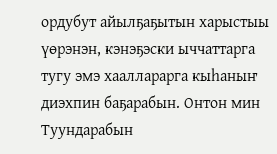ордубут айылҕаҕытын харыстыы
үөрэнэн, кэнэҕэски ыччаттарга тугу эмэ хаалларарга кыһаныҥ
диэхпин баҕарабын. Онтон мин Туундарабын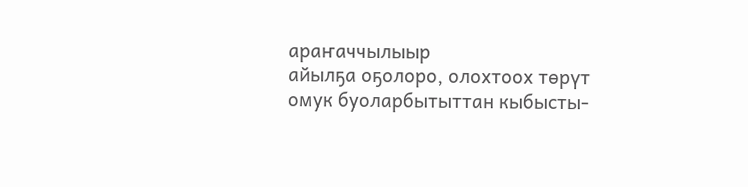араҥаччылыыр
айылҕа оҕолоро, олохтоох төрүт омук буоларбытыттан кыбысты-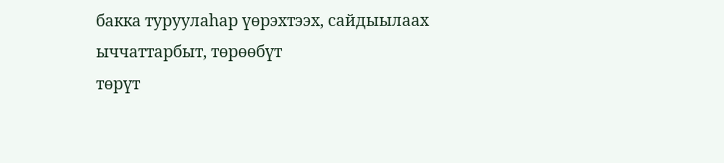бакка туруулаһар үөрэхтээх, сайдыылаах ыччаттарбыт, төрөөбүт
төрүт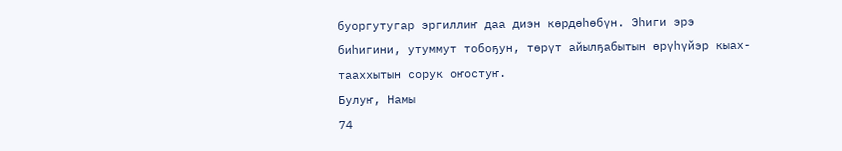буоргутугар эргиллиҥ даа диэн көрдөһөбүн. Эһиги эрэ
биһигини, утуммут тобоҕун, төрүт айылҕабытын өрүһүйэр кыах-
тааххытын сорук оҥостуҥ.
Булуҥ, Намы
74